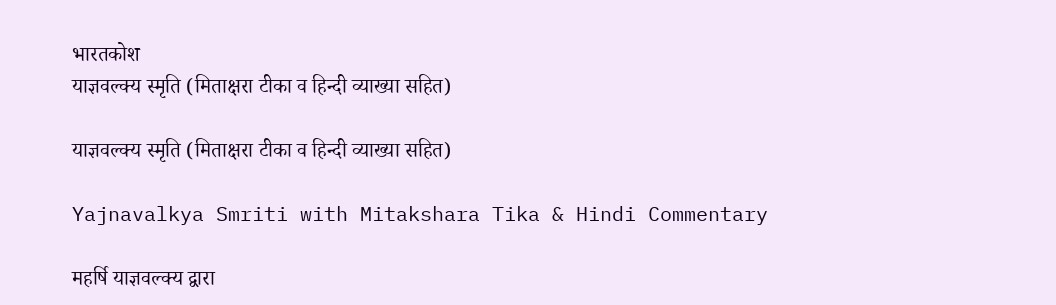भारतकोश
याज्ञवल्क्य स्मृति (मिताक्षरा टीका व हिन्दी व्याख्या सहित)

याज्ञवल्क्य स्मृति (मिताक्षरा टीका व हिन्दी व्याख्या सहित)

Yajnavalkya Smriti with Mitakshara Tika & Hindi Commentary

महर्षि याज्ञवल्क्य द्वारा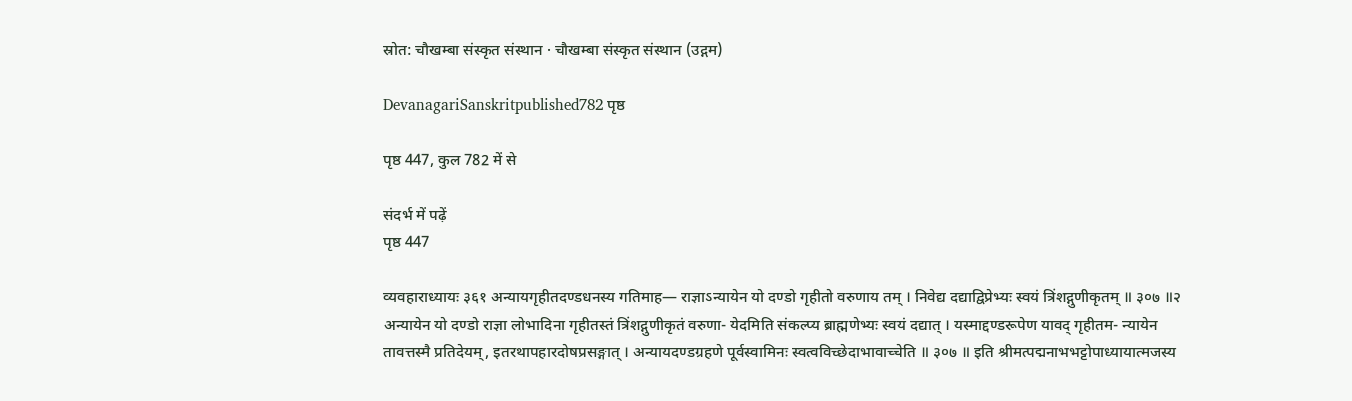स्रोत: चौखम्बा संस्कृत संस्थान · चौखम्बा संस्कृत संस्थान (उद्गम)

DevanagariSanskritpublished782 पृष्ठ

पृष्ठ 447, कुल 782 में से

संदर्भ में पढ़ें
पृष्ठ 447

व्यवहाराध्यायः ३६१ अन्यायगृहीतदण्डधनस्य गतिमाह— राज्ञाऽन्यायेन यो दण्डो गृहीतो वरुणाय तम् । निवेद्य दद्याद्विप्रेभ्यः स्वयं त्रिंशद्गुणीकृतम् ॥ ३०७ ॥२ अन्यायेन यो दण्डो राज्ञा लोभादिना गृहीतस्तं त्रिंशद्गुणीकृतं वरुणा- येदमिति संकल्प्य ब्राह्मणेभ्यः स्वयं दद्यात् । यस्माद्दण्डरूपेण यावद् गृहीतम- न्यायेन तावत्तस्मै प्रतिदेयम्, इतरथापहारदोषप्रसङ्गात् । अन्यायदण्डग्रहणे पूर्वस्वामिनः स्वत्वविच्छेदाभावाच्चेति ॥ ३०७ ॥ इति श्रीमत्पद्मनाभभट्टोपाध्यायात्मजस्य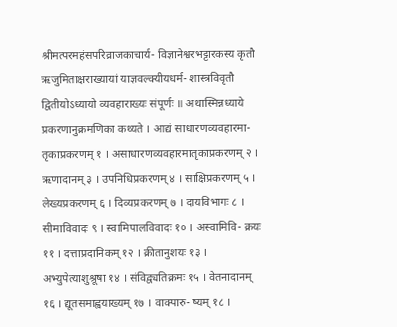श्रीमत्परमहंसपरिव्राजकाचार्य- विज्ञानेश्वरभट्टारकस्य कृतौ ऋजुमिताक्षराख्यायां याज्ञवल्क्यीयधर्म- शास्त्रविवृतौ द्वितीयोऽध्यायो व्यवहाराख्यः संपूर्णः ॥ अथास्मिन्नध्याये प्रकरणानुक्रमणिका कथ्यते । आद्यं साधारणव्यवहारमा- तृकाप्रकरणम् १ । असाधारणव्यवहारमातृकाप्रकरणम् २ । ऋणादानम् ३ । उपनिधिप्रकरणम् ४ । साक्षिप्रकरणम् ५ । लेख्यप्रकरणम् ६ । दिव्यप्रकरणम् ७ । दायविभागः ८ । सीमाविवादः ९ । स्वामिपालविवादः १० । अस्वामिवि- क्रयः ११ । दत्ताप्रदानिकम् १२ । क्रीतानुशयः १३ । अभ्युपेत्याशुश्रूषा १४ । संविद्व्यतिक्रमः १५ । वेतनादानम् १६ । द्यूतसमाह्वयाख्यम् १७ । वाक्पारु- ष्यम् १८ ।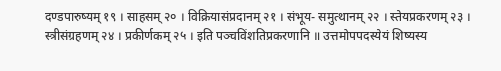दण्डपारुष्यम् १९ । साहसम् २० । विक्रियासंप्रदानम् २१ । संभूय- समुत्थानम् २२ । स्तेयप्रकरणम् २३ । स्त्रीसंग्रहणम् २४ । प्रकीर्णकम् २५ । इति पञ्चविंशतिप्रकरणानि ॥ उत्तमोपपदस्येयं शिष्यस्य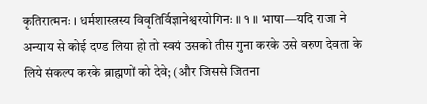कृतिरात्मनः । धर्मशास्त्रस्य विवृतिर्विज्ञानेश्वरयोगिनः ॥ १ ॥ भाषा—यदि राजा ने अन्याय से कोई दण्ड लिया हो तो स्वयं उसको तीस गुना करके उसे वरुण देवता के लिये संकल्प करके ब्राह्मणों को देवे; (और जिससे जितना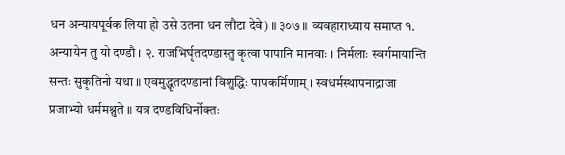धन अन्यायपूर्वक लिया हो उसे उतना धन लौटा देवे) ॥ ३०७ ॥ व्यवहाराध्याय समाप्त १. अन्यायेन तु यो दण्डौ । २. राजभिर्घृतदण्डास्तु कृत्वा पापानि मानवाः । निर्मलाः स्वर्गमायान्ति सन्तः सुकृतिनो यथा ॥ एवमुद्धृतदण्डानां विशुद्धिः पापकर्मिणाम् । स्वधर्मस्थापनाद्राजा प्रजाभ्यो धर्ममश्नुते ॥ यत्र दण्डविधिर्नोक्तः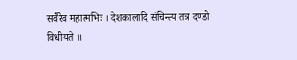सर्वैरेव महात्मभिः । देशकालादि संचिन्त्य तत्र दण्डो विधीयते ॥